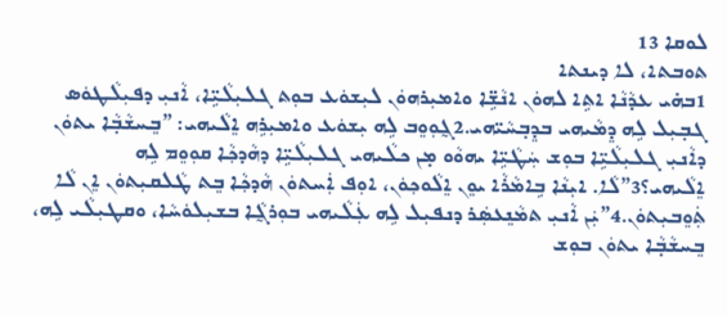ܠܘܩܐ 13
ܬܘܒܬ‌ܐ، ܠܐ ܕܝܢܬ‌ܐ
1ܒܗ̇ܝ ܥܕܵܢܵܐ ܐܬܹ‌ܐ ܠܗܘܿܢ ܐܢܵܫܹ̈ܐ ܘܐܡܝܼܪܗܘܿܢ ܠܝܼܫܘܿܥ ܒܘܼܬ ܓܠܝܼܠܵܝܹ̈ܐ، ܐܵܢܝܼ ܕܦܝܼܠܵܛܘܿܣ ܓܒ݂ܝܼܠ ܠܹܗ ܕܸܡܵܝܗ‌ܝ ܒܕܸܒ݂ܚܵܝ̈ܗ‌ܝ.2ܓ̰ܘܼܘܸܒ ܠܹܗ ܝܼܫܘܿܥ ܘܐܡܝܼܪܹܗ ܐܸܠܵܝܗ‌ܝ: ”ܒܸܚܫܵܒ݂ܵܐ ܝܬܘܿܢ ܕܐܵܢܝܼ ܓܠܝܼܠܵܝܹ̈ܐ ܒܘܼܫ ܚܲܛܵܝܹ̈ܐ ܝܗܘܵܘ ܡ̣ܢ ܟܠܵܝܗ‌ܝ ܓܠܝܼܠܵܝܹ̈ܐ ܕܗܵܕܟ݂ܵܐ ܩܘܼܘܸܡ ܠܹܗ ܐܸܠܵܝܗ‌ܝ؟3”ܠܵܐ. ܐܝܼܢܵܐ ܒܹܐܡܵܪܵܐ ܝܘܸܢ ܐܸܠܵܘܟ݂ܘܿܢ، ܐܘܼܦ ܐܲܚܬܘܿܢ ܗܵܕܟ݂ܵܐ ܒܸܬ ܛܵܠܩܝܼܬܘܿܢ ܐܸܢ ܠܵܐ ܬܲܘܸܒܝܼܬܘܿܢ.4”ܝܲܢ ܐܵܢܝܼ ܬܡܵܢܸܥܣܲܪ ܕܢܦܝܼܠ ܠܹܗ ܥܲܠܵܝܗ‌ܝ ܒܘܼܪܓ̰ܵܐ ܒܫܝܼܠܘܿܚܵܐ، ܘܩܛܝܼܠܵܝ ܠܹܗ، ܒܸܚܫܵܒ݂ܵܐ ܝܬܘܿܢ ܒܘܼܫ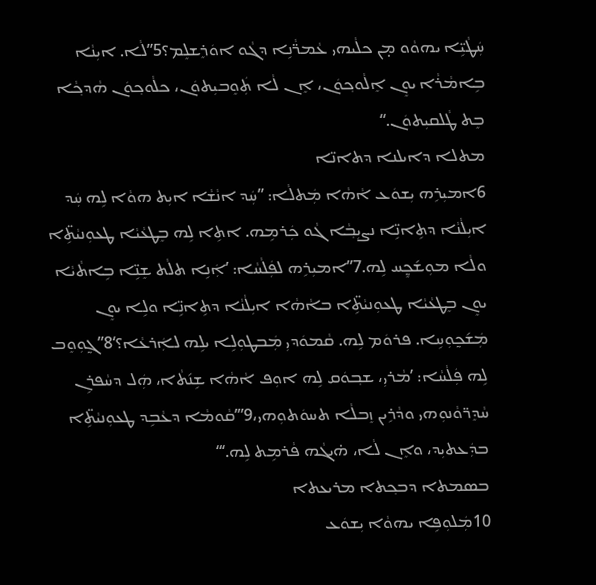ܚܲܛܵܝܹ̈ܐ ܝܗܘܵܘ ܡ̣ܢ ܟܠܵܝܗ‌ܝ ܥܵܡܪ̈ܵܢܹܐ ܕܓܵܘ ܐܘܿܪܸܫܠܸܡ؟5”ܠܵܐ. ܐܝܼܢܵܐ ܒܹܐܡܵܪܵܐ ܝܘܸܢ ܐܸܠܵܘܟ݂ܘܿܢ، ܐܸܢ ܠܵܐ ܬܲܘܸܒܝܼܬܘܿܢ، ܟܠܵܘܟ݂ܘܿܢ ܗܵܕܟ݂ܵܐ ܒܸܬ ܛܵܠܩܝܼܬܘܿܢ.“
ܡܬܠܐ ܕܐܝܠܢܐ ܕܬܐܢ̈ܐ
6ܐܡܝܼܪܹܗ ܝܼܫܘܿܥ ܐܵܗܵܐ ܡܲܬܠܵܐ: ”ܚܲܕ ܐܢܵܫܵܐ ܐܝܼܬ ܗܘܵܐ ܠܹܗ ܚܲܕ ܐܝܼܠܵܢܵܐ ܕܬܹܐܢܹ̈ܐ ܢܨܝܼܒ݂ܵܐ ܓܵܘ ܟܲܪܡܹܗ. ܐܬܹ‌ܐ ܠܹܗ ܒܸܛܥܵܝܵܐ ܛܥܘܼܢܝܵܬܹ̈‌ܐ ܘܠܵܐ ܡܘܼܫ݇ܟ̰ܸܚ ܠܹܗ.7”ܐܡܝܼܪܹܗ ܠܦܲܠܵܚܵܐ: ’ܐܲܢܹܐ ܬܠܵܬ ܫܸܢܹ̈ܐ ܒܹܐܬܵܝܵܐ ܝܘܸܢ ܒܸܛܥܵܝܵܐ ܛܥܘܼܢܝܵܬܹ̈‌ܐ ܒܐܵܗܵܐ ܐܝܼܠܵܢܵܐ ܕܬܹܐܢܹ̈ܐ ܘܠܹܐ ܝܘܸܢ ܡܲܫ݇ܟ̰ܘܼܚܹܐ. ܦܪܘܿܡ ܠܹܗ. ܩܵܡܘܿܕܝܼ ܡܲܒܛܘܼܠܹܐ ܝܠܹܗ ܠܐܲܪܥܵܐ؟‘8”ܓ̰ܘܼܘܸܒ ܠܹܗ ܦܲܠܵܚܵܐ: ’ܡܵܪܝܼ، ܫܒ݂ܘܿܩ ܠܹܗ ܐܘܼܦ ܐܵܗܵܐ ܫܹܢ݇ܬܵ‌ܐ، ܗܲܠ ܕܚܵܦܪܹܢ ܚܵܕܸܪ̈ܘܵܢܘܼܗ‌ܝ ܘܕܵܪܹܝܢ ܙܸܒܠܵܐ ܬܚܘܿܬܘܼܗ‌ܝ،9”’ܩܵܘܡܵܐ ܕܥܵܒܹܕ ܛܥܘܼܢܝܵܬܹ̈‌ܐ ܒܕܲܥܬܝܼܕ، ܘܐܸܢ ܠܵܐ، ܗ̇ܝܓܵܗ ܦܵܪܡܹܬ ܠܹܗ.‘“
ܒܣܡܬ‌ܐ ܕܒܟ݂ܬ‌ܐ ܡܪܝܥܬ‌ܐ
10ܡܲܠܘܼܦܹܐ ܝܗܘܵܐ ܝܼܫܘܿܥ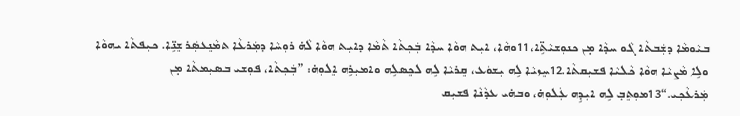ܒܝܵܘܡܵܐ ܕܫܲܒܬܵ‌ܐ ܓܵܘ ܚܕܵܐ ܡ̣ܢ ܟܢܘܼܫܝܵܬܹ̈‌ܐ،11ܘܗܵܐ، ܐܝܼܬ ܗܘܵܐ ܚܕܵܐ ܒܲܟ݂ܬܵ‌ܐ ܬܵܡܵܐ ܕܐܝܼܬ ܗܘܵܐ ܠܵܗ̇ ܪܘܼܚܵܐ ܕܡܲܪܥܵܐ ܬܡܵܢܸܥܣܲܪ ܫܸܢܹ̈ܐ. ܟܝܼܦܬܵ‌ܐ ܝܗܘܵܐ ܘܠܹܐ ܡܵܨܝܵܐ ܗܘܵܐ ܟܵܠܝܵܐ ܦܫܝܼܩܬܵ‌ܐ.12ܚܸܙܝܵܐ ܠܹܗ ܝܼܫܘܿܥ، ܩܸܪܝܵܐ ܠܹܗ ܠܟܸܣܠܹܗ ܘܐܡܝܼܪܹܗ ܐܸܠܘܼܗ̇: ”ܒܲܟ݂ܬܵ‌ܐ، ܦܘܼܫܝ ܒܣܝܼܡܬܵ‌ܐ ܡ̣ܢ ܡܲܪܥܵܟ݂ܝ.“13ܡܘܼܬܸܒ݂ ܠܹܗ ܐܝܼܕܹܗ ܥܲܠܘܼܗ̇، ܘܒܗ̇ܝ ܥܕܵܢܵܐ ܦܫܝܼܩ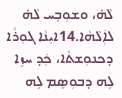ܠܵܗ̇، ܘܫܘܼܒܸܚ ܠܵܗ̇ ܠܐܲܠܵܗܵܐ.14ܐܝܼܢܵܐ ܓܘܼܪܵܐ ܕܟܢܘܼܫܬܵ‌ܐ، ܟܲܕ ܚܙܹܐ ܠܹܗ ܕܒܘܼܣܸܡ ܠܹܗ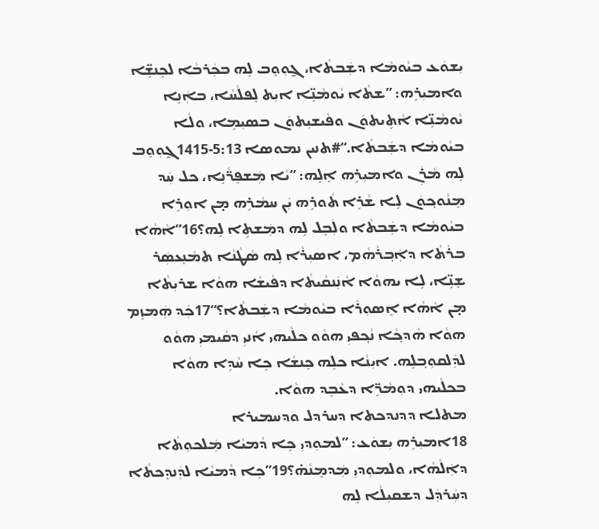ܝܼܫܘܿܥ ܒܝܵܘܡܵܐ ܕܫܲܒܬܵ‌ܐ، ܓ̰ܘܼܘܸܒ ܠܹܗ ܒܟܲܪܒܵܐ ܠܟܸܢܫܹ̈ܐ ܘܐܡܝܼܪܹܗ: ”ܫܬܵ‌ܐ ܝܵܘܡܵܢܹ̈ܐ ܐܝܼܬ ܠܸܦܠܵܚܵܐ، ܒܐܲܢܹܐ ܝܵܘܡܵܢܹ̈ܐ ܐܵܬܹܝܬܘܿܢ ܘܦܵܝܫܝܼܬܘܿܢ ܒܣܝܼܡܹܐ، ܘܠܵܐ ܒܝܵܘܡܵܐ ܕܫܲܒܬܵ‌ܐ.“#ܬܢܝܢ ܢܡܘܣܐ 5:13-1415ܓ̰ܘܼܘܸܒ ܠܹܗ ܡܵܪܲܢ ܘܐܡܝܼܪܹܗ ܐܸܠܹܗ: ”ܝܵܐ ܡܲܫܦܸܪ̈ܵܢܹܐ، ܟܠ ܚܲܕ ܡܸܢܵܘܟ݂ܘܿܢ ܠܹܐ ܫܵܪܹܐ ܬܵܘܪܹܗ ܝܲܢ ܚܡܵܪܹܗ ܡ̣ܢ ܐܘܼܪܹܐ ܒܝܵܘܡܵܐ ܕܫܲܒܬܵ‌ܐ ܘܠܲܒܸܠ ܠܹܗ ܕܡܲܫܬܹ‌ܐ ܠܹܗ؟16”ܐܵܗܵܐ ܒܪܵܬܵ‌ܐ ܕܐܲܒ݂ܪܵܗܵܡ، ܐܣܝܼܪܵܐ ܠܹܗ ܣܵܛܵܢܵܐ ܬܡܵܢܸܥܣܲܪ ܫܸܢܹ̈ܐ، ܠܹܐ ܝܗܘܵܐ ܐܵܢܲܢܩܵܝܬܵ‌ܐ ܕܦܵܝܫܵܐ ܗܘܵܐ ܫܪܝܼܬܵ‌ܐ ܡ̣ܢ ܐܵܗܵܐ ܐܸܣܘܼܪܵܐ ܒܝܵܘܡܵܐ ܕܫܲܒܬܵ‌ܐ؟“17ܟܲܕ ܗܲܡܙܸܡ ܗܘܵܐ ܗܵܕܟ݂ܵܐ ܢܵܟ݂ܦܝܼ ܗܘܵܘ ܟܠܵܝܗ‌ܝ ܐܵܢܝܼ ܕܩܵܝܡܝܼ ܗܘܵܘ ܠܕܲܠܩܘܼܒ݂ܠܹܗ. ܐܝܼܢܵܐ ܟܠܹܗ ܟܸܢܫܵܐ ܟܹܐ ܚܵܕܹܐ ܗܘܵܐ ܒܟܠܵܝܗ‌ܝ ܕܘܼܡܵܪܹ̈ܐ ܕܥܵܒܹܕ ܗܘܵܐ.
ܡܬܠܐ ܕܕܢܕܟܬ‌ܐ ܕܚܪܕܠ ܘܕܚܡܝܪܐ
18ܐܡܝܼܪܹܗ ܝܼܫܘܿܥ: ”ܠܡܘܼܕܝܼ ܟܹܐ ܕܵܡܝܵܐ ܡܲܠܟܘܼܬܵ‌ܐ ܕܐܲܠܵܗܵܐ، ܘܠܡܘܼܕܝܼ ܡܲܕܡܸܢܵܗ̇؟19”ܟܹܐ ܕܵܡܝܵܐ ܠܕܲܢܕܸܟܬܵ‌ܐ ܕܚܲܪܕܲܠ ܕܫܩܝܼܠܵܐ ܠܹܗ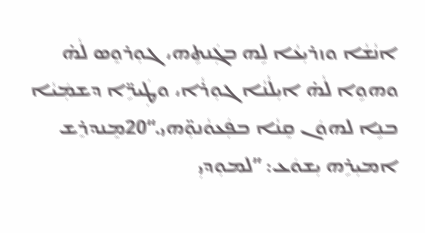ܐܢܵܫܵܐ ܘܙܪܝܼܥܵܐ ܠܹܗ ܒܓܲܢܬܹܗ، ܓܘܼܪܘܸܣ ܠܵܗ̇ ܘܗܘܹܐ ܠܵܗ̇ ܐܝܼܠܵܢܵܐ ܓܘܼܪܵܐ، ܘܛܲܝܪܹ̈ܐ ܕܫܡܲܝܵܐ ܒܢܹܐ ܠܗܘܿܢ ܩܸܢܵܐ ܒܦܲܥܘܵܢܘܼ̈ܗ‌ܝ.“20ܡܸܢܕܪܸܫ ܐܡܝܼܪܹܗ ܝܼܫܘܿܥ: ”ܠܡܘܼܕܝܼ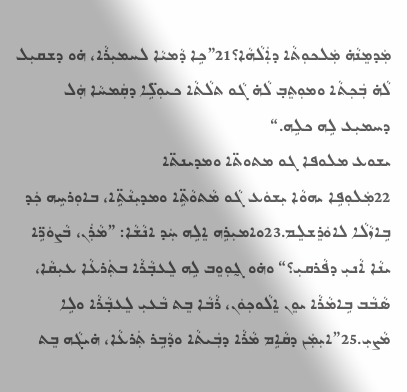ܡܲܕܡܸܢܵܗ̇ ܡܲܠܟܘܼܬܵ‌ܐ ܕܐܲܠܵܗܵܐ؟21”ܟܹܐ ܕܵܡܝܵܐ ܠܚܡܝܼܪܵܐ، ܗ̇ܘ ܕܫܩܝܼܠ ܠܵܗ̇ ܒܲܟ݂ܬܵ‌ܐ ܘܡܘܼܬܸܒ݂ ܠܵܗ̇ ܓܵܘ ܬܠܵܬܵ‌ܐ ܟܝܘܼܠܹ̈ܐ ܕܩܲܡܚܵܐ ܗܲܠ ܕܚܡܝܼܥ ܠܹܗ ܟܠܹܗ.“
ܝܫܘܥ ܡܠܘܦܐ ܓܘ ܡܬܘܬ̈‌ܐ ܘܡܕܝܢܬ̈‌ܐ
22ܡܲܠܘܼܦܹܐ ܝܗܘܵܐ ܝܼܫܘܿܥ ܓܵܘ ܡܵܬܘܵܬܹ̈‌ܐ ܘܡܕܝܼܢܵܬܹ̈‌ܐ، ܒܐܘܼܪܚܹܗ ܟܲܕ ܒܹܐܙܵܠܵܐ ܠܐܘܿܪܸܫܠܸܡ.23ܘܐܡܝܼܪܹܗ ܐܸܠܹܗ ܚܲܕ ܐܢܵܫܵܐ: ”ܡܵܪܲܢ، ܒܵܨܘܿܪܹ̈ܐ ܝܢܵܐ ܐܵܢܝܼ ܕܦܵܪܩܝܼ؟“ ܘܗ̇ܘ ܓ̰ܘܼܘܸܒ ܠܹܗ ܠܸܥܒ݂ܵܪܵܐ ܒܬܲܪܥܵܐ ܥܝܼܩܵܐ، ܣܵܒܵܒ ܒܹܐܡܵܪܵܐ ܝܘܸܢ ܐܸܠܵܘܟ݂ܘܿܢ، ܪܵܒܵܐ ܒܸܬ ܒܵܥܝܼ ܠܸܥܒ݂ܵܪܵܐ ܘܠܹܐ ܡܵܨܝܼ.25”ܐܝܼܡܲܢ ܕܩܵܐܹܡ ܡܵܪܵܐ ܕܒܲܝܬܵ‌ܐ ܘܕܵܒܹܪ ܬܲܪܥܵܐ، ܗ̇ܝܓܵܗ ܒܸܬ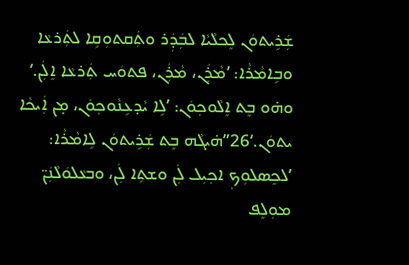ܫܲܪܹܝܬܘܿܢ ܠܸܟܠܵܝܵܐ ܠܒܲܕܲܪ ܘܬܲܩܬܘܼܩܹܐ ܠܬܲܪܥܵܐ ܘܒܹܐܡܵܪܵܐ: ’ܡܵܪܲܢ، ܡܵܪܲܢ، ܦܬܘܿܚ ܬܲܪܥܵܐ ܐܸܠܲܢ.‘ ܘܗ̇ܘ ܒܸܬ ܐܸܠܵܘܟ݂ܘܿܢ: ’ܠܹܐ ܝܵܕܥܹܢܵܘܟ݂ܘܿܢ، ܡ̣ܢ ܐܲܝܟܵܐ ܝܬܘܿܢ.‘26”ܗ̇ܝܓܵܗ ܒܸܬ ܫܲܪܹܝܬܘܿܢ ܠܹܐܡܵܪܵܐ: ’ܠܟܸܣܠܘܼܟ݂ ܐܟ݂ܝܼܠ ܠܲܢ ܘܫܬܹ‌ܐ ܠܲܢ، ܘܒܥܵܠܘܿܠܵܢܲܢ̈ ܡܘܼܠܸܦ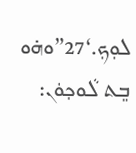ܠܘܼܟ݂.‘27”ܘܗ̇ܘ ܒܸܬ ܠܵܘܟ݂ܘܿܢ: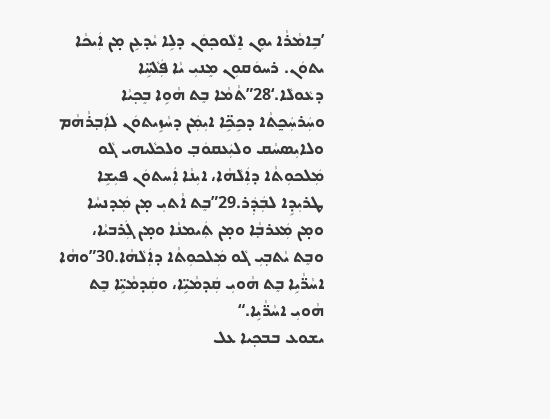’ܒܹܐܡܵܪܵܐ ܝܘܸܢ ܐܸܠܵܘܟ݂ܘܿܢ ܕܠܹܐ ܝܵܕܥܹܢ ܡ̣ܢ ܐܲܝܟܵܐ ܝܬܘܿܢ. ܪܚܘܿܩܘܼܢ ܡܸܢܝܼ ܝܵܐ ܦܲܠܵܚܹ̈ܐ ܕܥܵܘܠܵܐ.‘28”ܬܵܡܵܐ ܒܸܬ ܗܵܘܹܐ ܒܸܟ݂ܝܵܐ ܘܚܲܪܚܲܟ̰ܬܵ‌ܐ ܕܟܹܟܹ̈ܐ ܐܝܼܡܲܢ ܕܚܵܙܹܝܬܘܿܢ ܠܐܲܒ݂ܪܵܗܵܡ ܘܠܐܝܼܣܚܵܩ ܘܠܝܲܥܩܘܿܒ݂ ܘܠܟܠܵܝܗ‌ܝ ܓܵܘ ܡܲܠܟܘܼܬܵ‌ܐ ܕܐܲܠܵܗܵܐ، ܐܝܼܢܵܐ ܐܲܚܬܘܿܢ ܦܝܼܫܹܐ ܛܪܝܼܕܹܐ ܠܒܲܕܲܪ.29”ܒܸܬ ܐܵܬ‌ܝܼ ܡ̣ܢ ܡܲܕܢܚܵܐ ܘܡ̣ܢ ܡܲܥܪܒ݂ܵܐ ܘܡ̣ܢ ܬܲܝܡܢܵܐ ܘܡ̣ܢ ܓܲܪܒܝܵܐ، ܘܒܸܬ ܝܵܬܒ݂ܝܼ ܓܵܘ ܡܲܠܟܘܼܬܵ‌ܐ ܕܐܲܠܵܗܵܐ.30”ܘܗܵܐ ܐܚܵܪ̈ܵܝܹܐ ܒܸܬ ܗܵܘܝܼ ܩܲܕܡܵܝܹ̈ܐ، ܘܩܲܕܡܵܝܹ̈ܐ ܒܸܬ ܗܵܘܝܼ ܐܚܵܪ̈ܵܝܹܐ.“
ܝܫܘܥ ܒܒܟ݂ܝܐ ܥܠ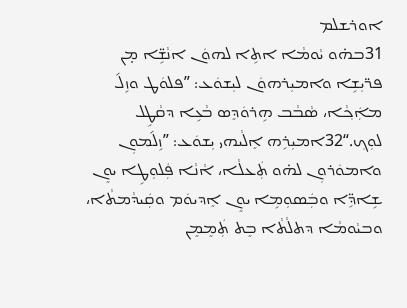ܐܘܪܫܠܡ
31ܒܗ̇ܘ ܝܵܘܡܵܐ ܐܬܹ‌ܐ ܠܗܘܿܢ ܐܢܵܫܹ̈ܐ ܡ̣ܢ ܦܪ̈ܝܼܫܹܐ ܘܐܡܝܼܪܗܘܿܢ ܠܝܼܫܘܿܥ: ”ܦܠܘܿܛ ܘܙܹܠ݇ ܡܐܲܟ݂ܵܐ، ܣܵܒܵܒ ܗܹܪܘܿܕܸܣ ܒܵܥܹܐ ܕܩܵܛܹܠ ܠܘܼܟ݂.“32ܐܡܝܼܪܹܗ ܐܸܠܵܝܗ‌ܝ ܝܼܫܘܿܥ: ”ܙܹܠ݇ܡܘܼܢ ܘܐܡܘܿܪܘܼܢ ܠܗ̇ܘ ܬܲܥܠܵܐ، ܐܵܢܵܐ ܦܲܠܘܼܛܹܐ ܝܘܸܢ ܫܹܐܕܹ̈ܐ ܘܒܲܣܘܼܡܹܐ ܝܘܸܢ ܐܸܕܝܘܿܡ ܘܩܲܝܕܵܡܬܵ‌ܐ، ܘܒܝܵܘܡܵܐ ܕܬܠܵܬܵ‌ܐ ܒܸܬ ܬܲܡܸܡܸܢ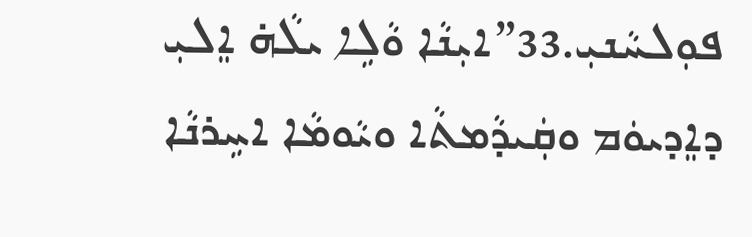ܦܘܼܠܚܵܢܝܼ.33”ܐܝܼܢܵܐ ܘܵܠܹܐ ܝܠܵܗ̇ ܐܸܠܝܼ ܕܐܸܕܝܘܿܡ ܘܩܲܝܕܵܡܬܵ‌ܐ ܘܝܵܘܡܵܐ ܐܚܹܪܢܵܐ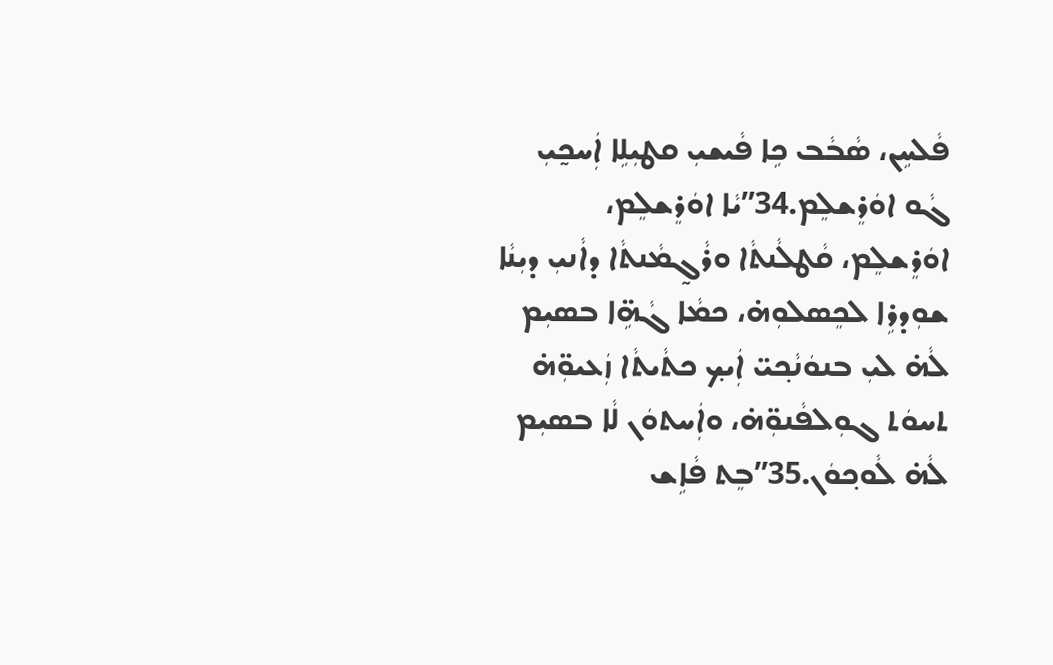ܦܵܠܚܹܢ، ܣܵܒܵܒ ܟܹܐ ܦܵܝܫܝܼ ܩܛܝܼܠܹܐ ܐܲܚܟ̰ܝܼ ܓܵܘ ܐܘܿܪܸܫܠܸܡ.34”ܝܵܐ ܐܘܿܪܸܫܠܸܡ، ܐܘܿܪܸܫܠܸܡ، ܩܵܛܠܵܢܬܵ‌ܐ ܘܪܵܓ̰ܡܵܢܬܵ‌ܐ ܕܐܵܢܝܼ ܕܝܼܢܵܐ ܫܘܼܕܪܹܐ ܠܟܸܣܠܘܼܗ̇، ܟܡܵܐ ܓܵܗܹ̈ܐ ܒܣܝܼܡ ܠܵܗ̇ ܠܝܼ ܒܢܘܿܢܵܟ݂ܝ̈ ܐܲܝܟ݂ ܟܬܵܝܬܵ‌ܐ ܙܲܥܝܘܼ̈ܗ̇ ܬܚܘܿܬ ܓܘܼܠܦܵܢܘܼ̈ܗ̇، ܘܐܲܚܬܘܿܢ ܠܵܐ ܒܣܝܼܡ ܠܵܗ̇ ܠܵܘܟ݂ܘܿܢ.35”ܒܸܬ ܦܵܐܹܫ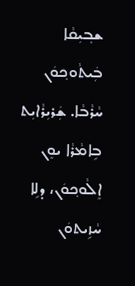ܫܒ݂ܝܼܩܵܐ ܒܲܝܬܵܘܟ݂ܘܿܢ ܚܵܪܵܒܵܐ. ܫܲܪܝܼܪܵܐܝܼܬ ܒܹܐܡܵܪܵܐ ܝܘܸܢ ܐܸܠܵܘܟ݂ܘܿܢ، ܕܠܹܐ ܚܵܙܹܝܬܘܿܢ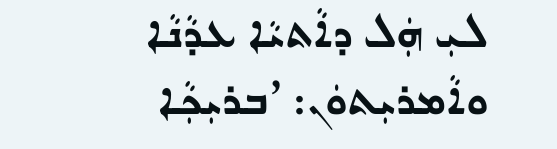ܠܝܼ ܗܲܠ ܕܐܵܬܝܵܐ ܥܕܵܢܵܐ ܘܐܵܡܪܝܼܬܘܿܢ: ’ܒܪܝܼܟ݂ܵܐ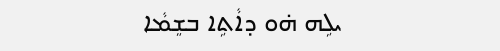ܝܠܹܗ ܗ̇ܘ ܕܐܵܬܹ‌ܐ ܒܫܸܡܵܐ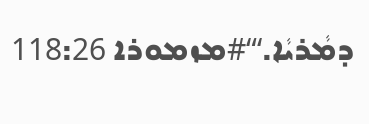ܕܡܵܪܝܵܐ.‘“#ܡܙܡܘܪܐ 118:26